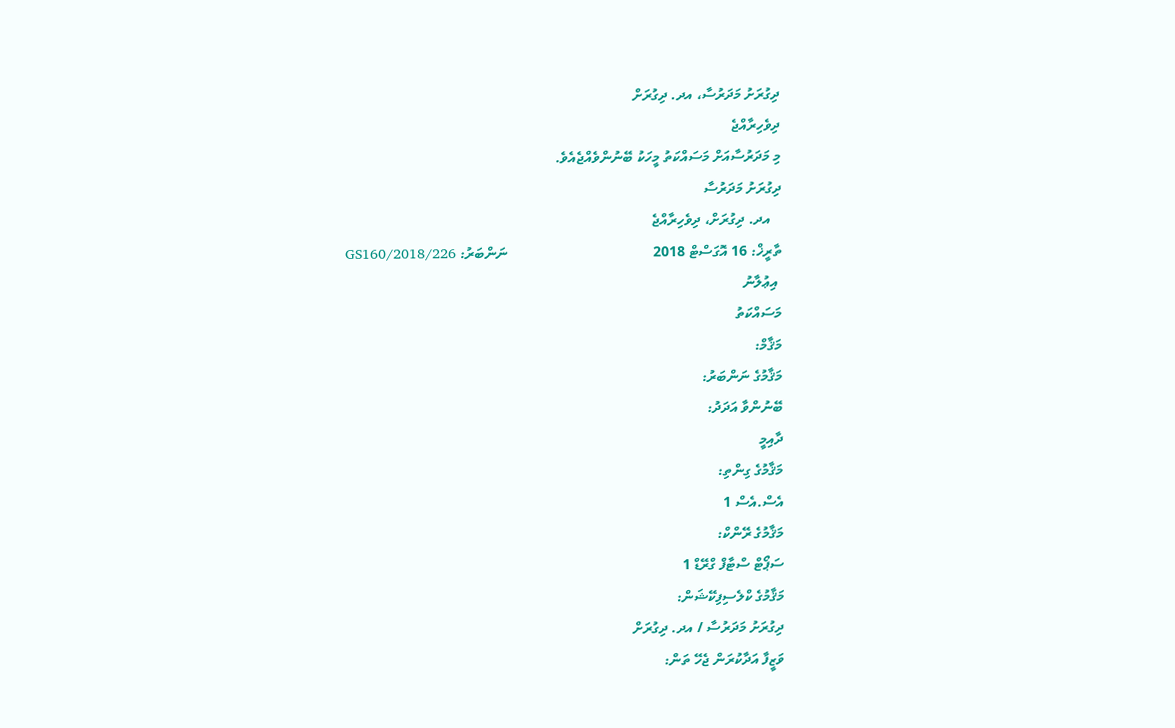ދިގުރަށު މަދަރުސާ، އދ. ދިގުރަށް
ދިވެހިރާއްޖެ
މި މަދަރުސާއަށް މަސައްކަތު މީހަކު ބޭނުންވެއްޖެއެވެ.
ދިގުރަށު މަދަރުސާ
   އދ. ދިގުރަށް، ދިވެހިރާއްޖެ
ތާރީޚް: 16 އޮގަސްޓް 2018                                        ނަންބަރު: GS160/2018/226
 އިޢުލާނު
މަސައްކަތު
މަޤާމް:
މަޤާމުގެ ނަންބަރު:
ބޭނުންވާ އަދަދު:
ދާއިމީ
މަޤާމުގެ ގިންތި:
އެސް.އެސް 1
މަޤާމުގެ ރޭންކް:
ސަޕޯޓް ސްޓާފް ގްރޭޑް 1
މަޤާމުގެ ކްލެސިފިކޭޝަން:
ދިގުރަށު މަދަރުސާ / އދ. ދިގުރަށް
ވަޒީފާ އަދާކުރަން ޖެހޭ ތަން: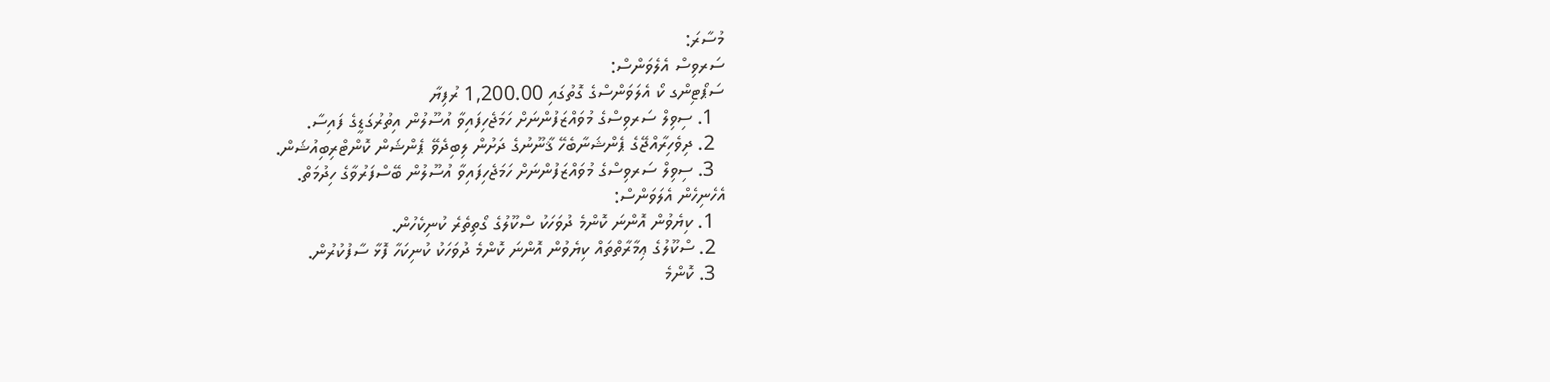މުސާރަ:
ސަރވިސް އެލެވަންސް:
ސަޕޯޓިންގ ކޯ އެލަވަންސްގެ ގޮތުގައި 1,200.00 ރުފިޔާ
  1. ސިވިލް ސަރވިސްގެ މުވައްޒަފުންނަށް ހަމަޖެހިފައިވާ އުސޫލުން އިތުރުގަޑީގެ ފައިސާ.
  2. ދިވެހިރާއްޖޭގެ ޕެންޝަނާބެހޭ ޤާނޫނުގެ ދަށުން ލިބިދެވޭ ޕެންޝަން ކޮންޓްރިބިއުޝަން.
  3. ސިވިލް ސަރވިސްގެ މުވައްޒަފުންނަށް ހަމަޖެހިފައިވާ އުސޫލުން ބޭސްފަރުވާގެ ހިދުމަތް.
އެހެނިހެން އެލަވަންސް:
  1. ކިޔެވުން އޮންނަ ކޮންމެ ދުވަހަކު ސްކޫލުގެ ގޯތިތެރެ ކުނިކެހުން.
  2. ސްކޫލުގެ ޢިމާރާތްތައް ކިޔެވުން އޮންނަ ކޮންމެ ދުވަހަކު ކުނިކަހާ ފޮޅާ ސާފުކުރުން.
  3. ކޮންމެ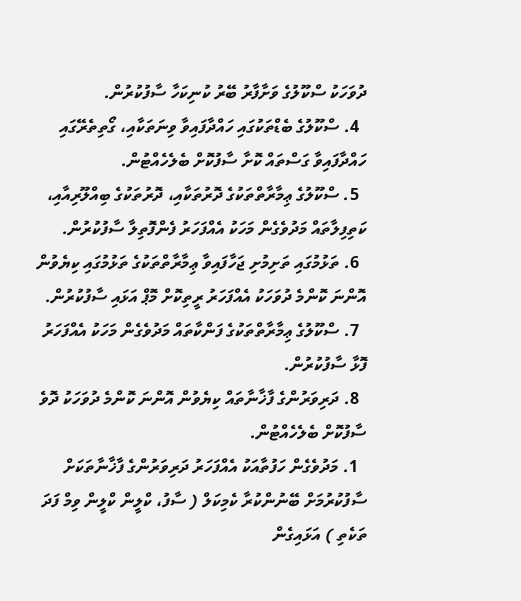ދުވަހަކު ސްކޫލުގެ ވަށާފާރު ބޭރު ކުނިކަހާ ސާފުކުރުން.
  4. ސްކޫލުގެ ބެޑްތަކުގައި ހައްދާފައިވާ ވިނަތަކާއި، ގޯތިތެރޭގައި ހައްދާފައިވާ ގަސްތައް ކޮށާ ސާފުކޮށް ބެލެހެއްޓުން.
  5. ސްކޫލުގެ ޢިމާރާތްތަކުގެ ދޮރުތަކާއި، ދޮރުތަކުގެ ބިއްލޫރިއާއި، ކަތިފިލާތައް މަދުވެގެން މަހަކު އެއްފަހަރު ފެންފޮތިލާ ސާފުކުރުން.
  6. ތަޅުމުގައި ތަށިމުށި ޖަހާފައިވާ ޢިމާރާތްތަކުގެ ތަޅުމުގައި ކިޔެވުން އޮންނަ ކޮންމެ ދުވަހަކު އެއްފަހަރު ރީތިކޮށް މޮޕް އަޅައި ސާފުކުރުން.
  7. ސްކޫލުގެ ޢިމާރާތްތަކުގެ ފަންކާތައް މަދުވެގެން މަހަކު އެއްފަހަރު ފޮޅާ ސާފުކުރުން.
  8. ދަރިވަރުންގެ ފާޚާނާތައް ކިޔެވުން އޮންނަ ކޮންމެ ދުވަހަކު ދޮވެ ސާފުކޮށް ބެލެހެއްޓުން.
  1. މަދުވެގެން ހަފުތާއަކު އެއްފަހަރު ދަރިވަރުންގެ ފާޚާނާތަކަށް ސާފުކުރުމަށް ބޭނުންކުރާ ކެމިކަލް ( ސާފު، ކްލީން ކްލީން ވިމް ފަދަ ތަކެތި ) އަޅައިގެން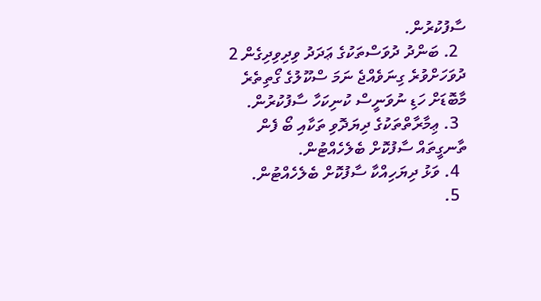ސާފުކުރުން.
  2. ބަންދު ދުވަސްތަކުގެ ޢަދަދު ވިދިވިދިގެން 2 ދުވަހަށްވުރެ ގިނަވެއްޖެ ނަމަ ސްކޫލުގެ ގޯތިތެރެ މާބޮޑަށް ހަޑި ނުވަނީސް ކުނިކަހާ ސާފުކުރުން.
  3. ޢިމާރާތްތަކުގެ ދިޔަދޮވި ތަކާއި ބޯ ފެން ތާނގީތައް ސާފުކޮށް ބެލެހެއްޓުން.
  4. ވަޅު ދިޔަހިއްކާ ސާފުކޮށް ބެލެހެއްޓުން.
  5.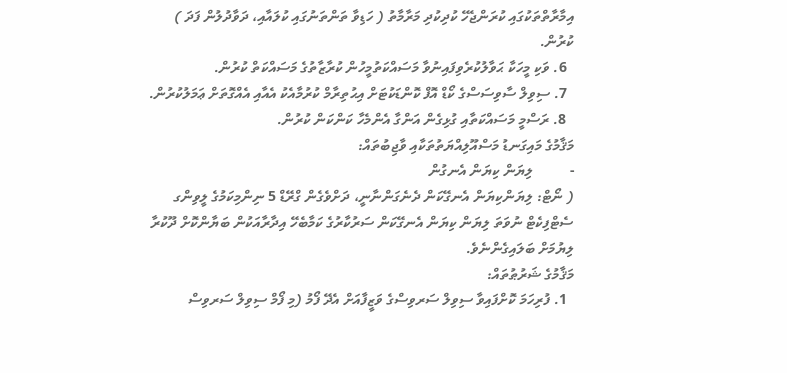އިމާރާތްތަކުގައި ކުރަންޖެހޭ ކުދިކުދި މަރާމާތު ( ހަޑިވާ ތަންތަނުގައި ކުލައާއި، ދަވާދުލުން ފަދަ ) ކުރުން.
  6. ވަކި މީހަކާ ޙަވާލުކުރެވިފައިނުވާ މަސައްކަތުމީހުން ކުރާޒާތުގެ މަސައްކަތް ކުރުން.
  7. ސިވިލް ސާވިސަސްގެ ކޯޑް އޮފް ކޮންޑަކުޓަށް އިޙުތިރާމް ކުރުމާއެކު އެއާއި އެއްގޮތަށް ޢަމަލުކުރުން.
  8. ރަސްމީ މަސައްކަތާއި ގުޅިގެން އަންގާ އެންމެހާ ކަންކަން ކުރުން.
މަޤާމުގެ މައިގަނޑު މަސްއޫލިއްޔަތުތަކާއި ވާޖިބުތައް:
-          ލިޔަން ކިޔަން އެނގުން
( ނޯޓް: ލިޔަންކިޔަން އެނގޭކަން ދެނެގަންނާނީ، ދަށްވެގެން ގްރޭޑް 5 ނިންމިކަމުގެ ލީވިންގ ސެޓްފިކެޓް ނުވަތަ ލިޔަން ކިޔަން އެނގޭކަން ސަރުކާރުގެ ކަމާބެހޭ އިދާރާއަކުން ބަޔާންކޮށް ދޫކުރާ ލިޔުމަށް ބަލައިގެންނެވެ.
މަޤާމުގެ ޝަރުޠުތައް:
  1. ފުރިހަމަ ކޮށްފައިވާ ސިވިލް ސަރވިސްގެ ވަޒީފާއަށް އެދޭ ފޯމު (މި ފޯމް ސިވިލް ސަރވިސް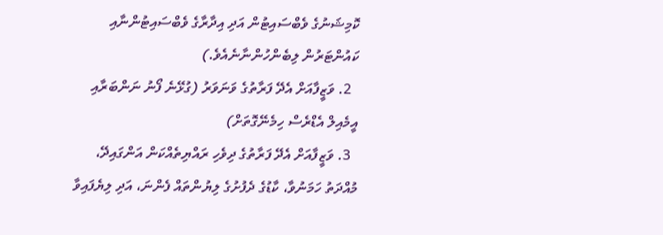ކޮމިޝަނުގެ ވެބްސައިޓުން އަދި އިދާރާގެ ވެބްސައިޓުންނާއި ކައުންޓަރުން ލިބެންހުންނާނެއެވެ.)
  2. ވަޒީފާއަށް އެދޭ ފަރާތުގެ ވަނަވަރު (ގުޅޭނެ ފޯނު ނަންބަރާއި އީމެއިލް އެޑްރެސް ހިމެނޭގޮތަށް)
  3. ވަޒީފާއަށް އެދޭ ފަރާތުގެ ދިވެހި ރައްޔިތެއްކަން އަންގައިދޭ، މުއްދަތު ހަމަނުވާ، ކާޑުގެ ދެފުށުގެ ލިޔުންތައް ފެންނަ، އަދި ލިޔެފައިވާ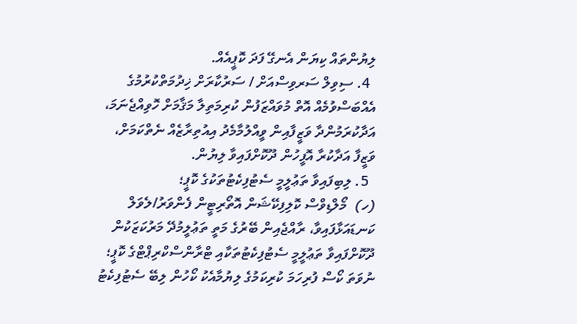ލިޔުންތައް ކިޔަން އެނގޭ ފަދަ ކޮޕީއެއް.
  4. ސިވިލް ސަރވިސްއަށް / ސަރުކާރަށް ޚިދުމަތްކުރުމުގެ އެއްބަސްވުމެއް އޮތް މުވައްޒަފުން ކުރިމަތިލާ މަޤާމަށް ހޮވިއްޖެނަމަ، އަދާކުރަމުންދާ ވަޒީފާއިން ވީއްލުމާމެދު އިއުތިރާޒެއް ނެތްކަމަށް، ވަޒީފާ އަދާކުރާ އޮފީހުން ދޫކޮށްފައިވާ ލިޔުން.
  5. ލިބިފައިވާ ތަޢުލީމީ ސެޓުފިކެޓުތަކުގެ ކޮޕީ؛
(ހ)  މޯލްޑިވްސް ކޮލިފިކޭޝަން އޮތޯރިޓީން ފެންވަރު/ލެވަލް ކަނޑައަޅާފައިވާ، ރާއްޖެއިން ބޭރުގެ މަތީ ތަޢުލީމުދޭ މަރުކަޒަކުން ދޫކޮށްފައިވާ ތަޢުލީމީ ސެޓުފިކެޓުތަކާއި ޓްރާންސްކްރިޕްޓްގެ ކޮޕީ؛  ނުވަތަ ކޯސް ފުރިހަމަ ކުރިކަމުގެ ލިޔުމާއެކު ކޯހުން ލިބޭ ސެޓުފިކެޓު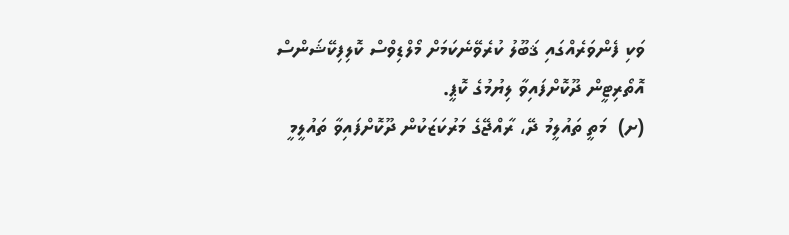ވަކި ފެންވަރެއްގައި ޤަބޫލު ކުރެވޭނެކަމަށް މޯލްޑިވްސް ކޮލިފިކޭޝަންސް އޮތޯރިޓީން ދޫކޮށްފައިވާ ލިޔުމުގެ ކޮޕީ.
(ށ)  މަތީ ތައުލީމު ދޭ، ރާއްޖޭގެ މަރުކަޒަކުން ދޫކޮށްފައިވާ ތައުލީމީ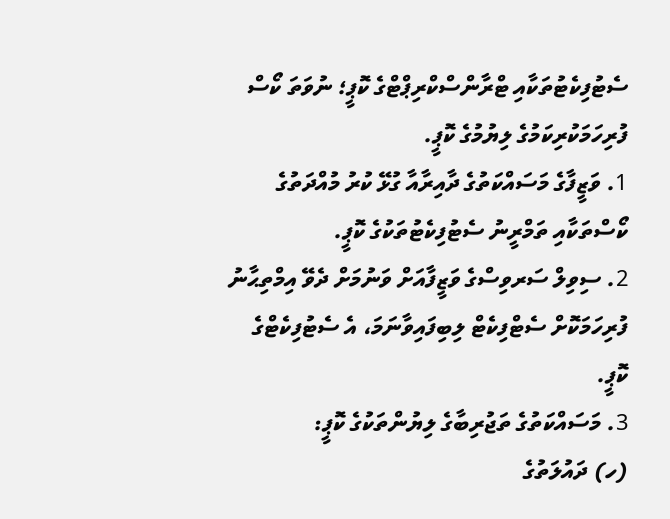ސެޓުފިކެޓުތަކާއި ޓްރާންސްކްރިޕްޓްގެ ކޮޕީ؛ ނުވަތަ ކޯސް ފުރިހަމަކުރިކަމުގެ ލިޔުމުގެ ކޮޕީ.
1. ވަޒީފާގެ މަސައްކަތުގެ ދާއިރާއާ ގުޅޭ ކުރު މުއްދަތުގެ ކޯސްތަކާއި ތަމްރީނު ސެޓުފިކެޓުތަކުގެ ކޮޕީ.
2. ސިވިލް ސަރވިސްގެ ވަޒީފާއަށް ވަނުމަށް ދެވޭ އިމްތިޙާނު ފުރިހަމަކޮށް ސެޓްފިކެޓް ލިބިފައިވާނަމަ، އެ ސެޓުފިކެޓްގެ ކޮޕީ.
3. މަސައްކަތުގެ ތަޖުރިބާގެ ލިޔުންތަކުގެ ކޮޕީ:
(ހ) ދައުލަތުގެ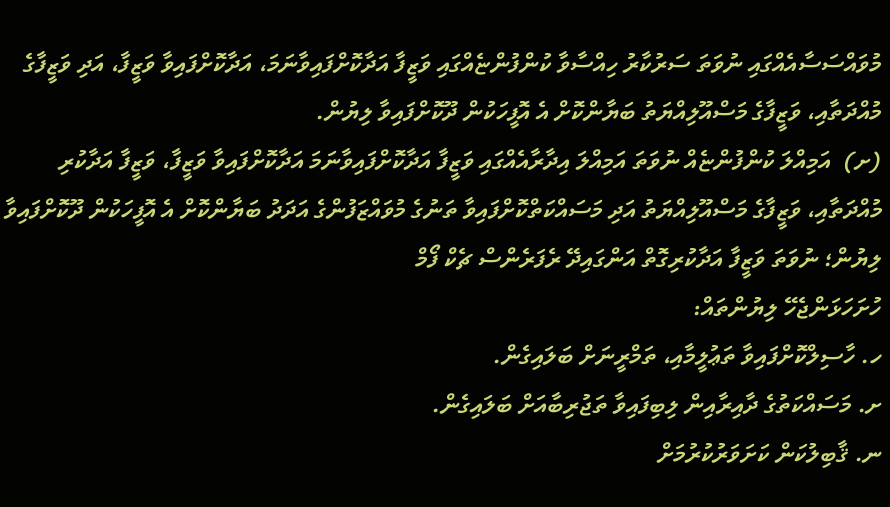މުވައްސަސާއެއްގައި ނުވަތަ ސަރުކާރު ހިއްސާވާ ކުންފުންޏެއްގައި ވަޒީފާ އަދާކޮށްފައިވާނަމަ، އަދާކޮށްފައިވާ ވަޒީފާ، އަދި ވަޒީފާގެ މުއްދަތާއި، ވަޒީފާގެ މަސްއޫލިއްޔަތު ބަޔާންކޮށް އެ އޮފީހަކުން ދޫކޮށްފައިވާ ލިޔުން.
(ށ)  އަމިއްލަ ކުންފުންޏެއް ނުވަތަ އަމިއްލަ އިދާރާއެއްގައި ވަޒީފާ އަދާކޮށްފައިވާނަމަ އަދާކޮށްފައިވާ ވަޒީފާ، ވަޒީފާ އަދާކުރި މުއްދަތާއި، ވަޒީފާގެ މަސްއޫލިއްޔަތު އަދި މަސައްކަތްކޮށްފައިވާ ތަނުގެ މުވައްޒަފުންގެ އަދަދު ބަޔާންކޮށް އެ އޮފީހަކުން ދޫކޮށްފައިވާ ލިޔުން؛ ނުވަތަ ވަޒީފާ އަދާކުރިގޮތް އަންގައިދޭ ރެފަރެންސް ޗެކް ފޯމް
ހުށަހަޅަންޖެހޭ ލިޔުންތައް:
ހ. ހާސިލްކޮށްފައިވާ ތަޢުލީމާއި، ތަމްރީނަށް ބަލައިގެން.
ށ. މަސައްކަތުގެ ދާއިރާއިން ލިބިފައިވާ ތަޖުރިބާއަށް ބަލައިގެން.
ނ. ޤާބިލުކަން ކަށަވަރުކުރުމަށް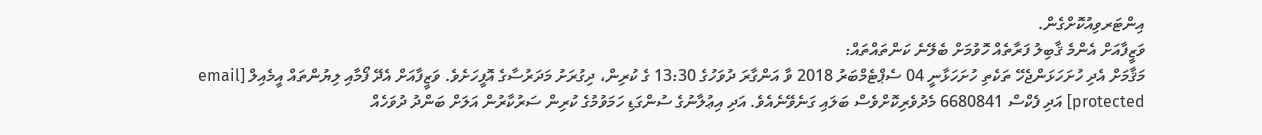އިންޓަރވިއުކޮށްގެން.
ވަޒީފާއަށް އެންމެ ޤާބިލު ފަރާތެއް ހޮވުމަށް ބެލޭނެ ކަންތައްތައް:
މަޤާމަށް އެދި ހުށަހަޅަންޖެހޭ ތަކެތި ހުށަހަޅާނީ 04 ސެޕްޓެމްބަރު 2018 ވާ އަންގާރަ ދުވަހުގެ 13:30 ގެ ކުރިން، ދިގުރަށު މަދަރުސާގެ އޮފީހަށެވެ. ވަޒީފާއަށް އެދޭ ފޯމާއި ލިޔުންތައް އީމެއިލް [email protected] އަދި ފެކްސް 6680841 މެދުވެރިކޮށްވެސް ބަލައި ގަނެވޭނެއެވެ. އަދި އިޢުލާނުގެ ސުންގަޑި ހަމަވުމުގެ ކުރިން ސަރުކާރުން އަލަށް ބަންދު ދުވަހެއް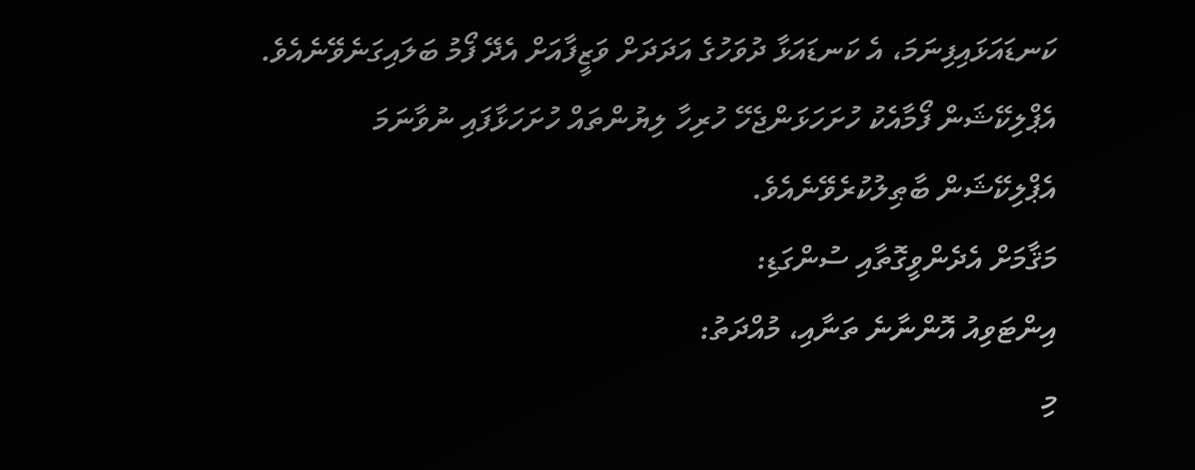ކަނޑައަޅައިފިނަމަ، އެ ކަނޑައަޅާ ދުވަހުގެ އަދަދަށް ވަޒީފާއަށް އެދޭ ފޯމު ބަލައިގަނެވޭނެއެވެ. އެޕްލިކޭޝަން ފޯމާއެކު ހުށަހަޅަންޖެހޭ ހުރިހާ ލިޔުންތައް ހުށަހަޅާފައި ނުވާނަމަ އެޕްލިކޭޝަން ބާޠިލުކުރެވޭނެއެވެ.
މަޤާމަށް އެދެންވީގޮތާއި ސުންގަޑި:
އިންޓަވިއު އޮންނާނެ ތަނާއި، މުއްދަތު:
މި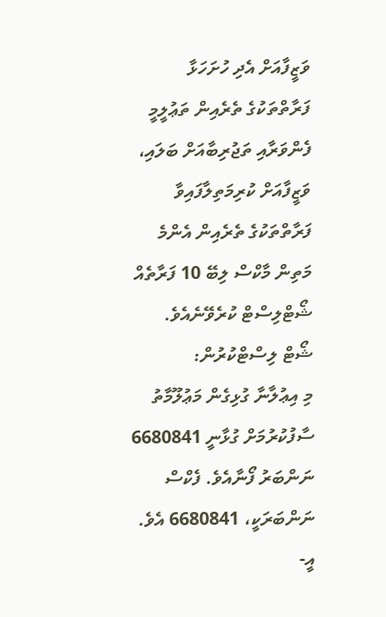ވަޒީފާއަށް އެދި ހުށަހަޅާ ފަރާތްތަކުގެ ތެރެއިން ތަޢުލީމީ ފެންވަރާއި ތަޖުރިބާއަށް ބަލައި، ވަޒީފާއަށް ކުރިމަތިލާފައިވާ ފަރާތްތަކުގެ ތެރެއިން އެންމެ މަތިން މާކްސް ލިބޭ 10 ފަރާތެއް ޝޯޓްލިސްޓް ކުރެވޭނެއެވެ.
ޝޯޓް ލިސްޓްކުރުން:
މި އިޢުލާނާ ގުޅިގެން މަޢުލޫމާތު ސާފުކުރުމަށް ގުޅާނީ 6680841 ނަންބަރު ފޯނާއެވެ. ފެކްސް ނަންބަރަކީ، 6680841 އެވެ. އީ-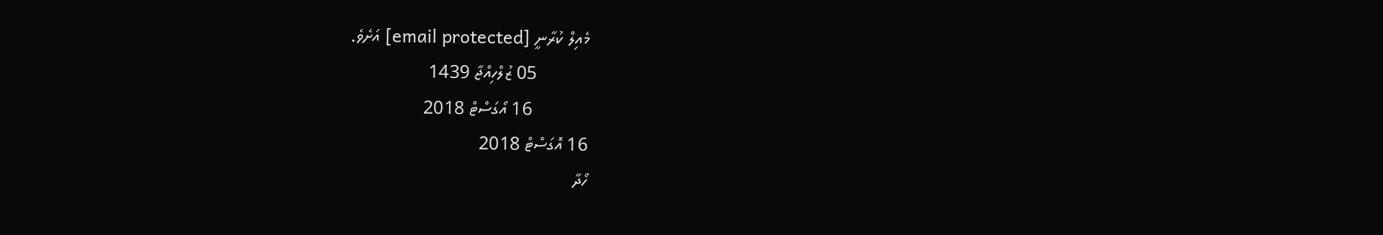މެއިލް ކުރާނީ [email protected] އަށެވެ.
           05 ޒުލްހިއްޖާ 1439
            16 އޯގަސްޓް 2018
16 އޮގަސްޓް 2018
ހޯދާ